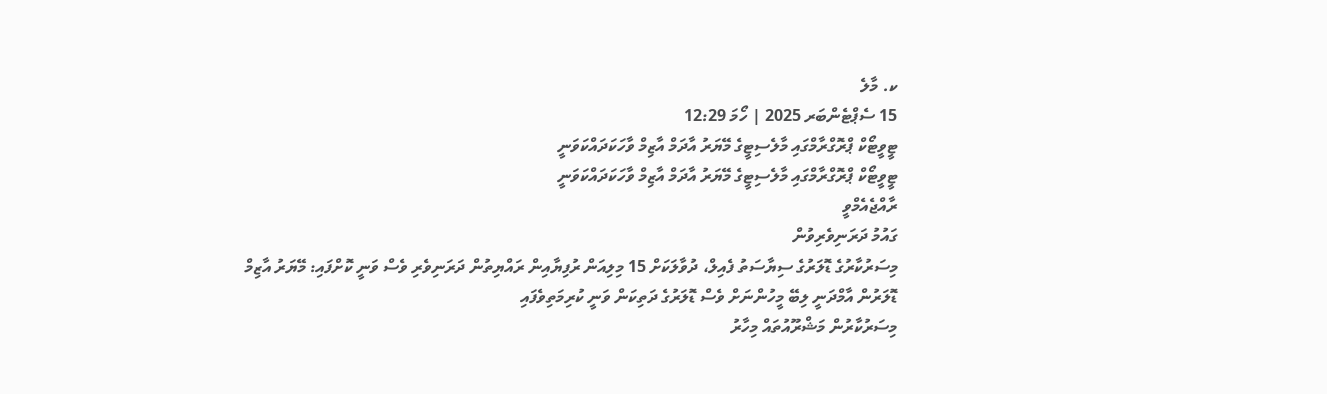ކ. މާލެ
15 ސެޕްޓެންބަރ 2025 | ހޯމަ 12:29
ޓީވީޓޯކް ޕްރޮގްރާމްގައި މާލެސިޓީގެ މޭޔަރު އާދަމް އާޒިމް ވާހަކަދައްކަވަނީ
ޓީވީޓޯކް ޕްރޮގްރާމްގައި މާލެސިޓީގެ މޭޔަރު އާދަމް އާޒިމް ވާހަކަދައްކަވަނީ
ރާއްޖެއެމްވީ
ގައުމު ދަރަނިވެރިވުން
މިސަރުކާރުގެ ޑޮލަރުގެ ސިޔާސަތު ފެއިލް، ދުވާލަކަށް 15 މިލިއަން ރުފިޔާއިން ރައްޔިތުން ދަރަނިވެރި ވެސް ވަނީ ކޮށްފައި: މޭޔަރު އާޒިމް
ޑޮލަރުން އާމްދަނީ ލިބޭ މީހުންނަށް ވެސް ޑޮލަރުގެ ދަތިކަން ވަނީ ކުރިމަތިވެފައި
މިސަރުކާރުން މަޝްރޫއުތައް މިހާރު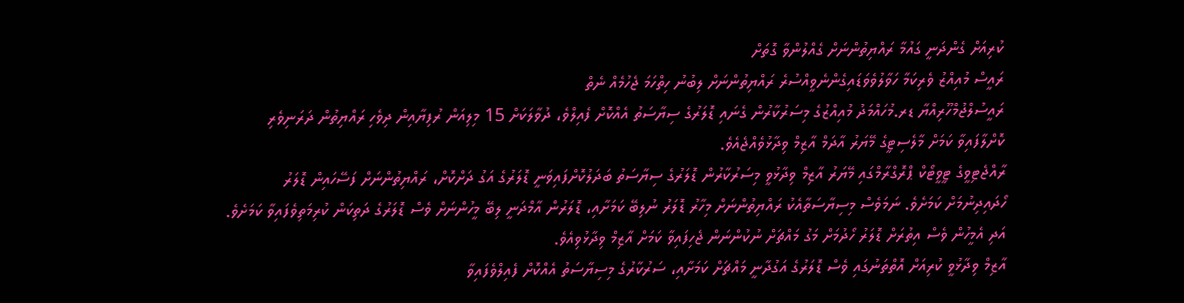ކުރިއަށް ގެންދަނީ ގައުމާ ރައްޔިތުންނަށް ގެއްލުންވާ ގޮތަށް
ރައީސް މުއިއްޒު ވެރިކަމާ ހަވާލުވެވަޑައިގެންނެވީއްސުރެ ރައްޔިތުންނަށް ލިބުނު ހިތްހަމަ ޖެހުމެއް ނެތް
ރައީސުލްޖުމްހޫރިއްޔާ ޑރ.މުހައްމަދު މުއިއްޒުގެ މިސަރުކާރުން ގެނައި ޑޮލަރުގެ ސިޔާސަތު އެއްކޮށް ފެއިލްވެ، ދުވާލަކަށް 15 މިލިއަން ރުފިޔާއިން ދިވެހި ރައްޔިތުން ދަރަނިވެރި ކޮށްލާފައިވާ ކަމަށް މާލެސިޓީގެ މޭޔަރު އާދަމް އާޒިމް ވިދާޅުވެއްޖެއެވެ.
ރާއްޖެޓިވީގެ ޓީވީޓޯކް ޕްރޮގްރާމްގައި މޭޔަރު އާޒިމް ވިދާޅުވީ މިސަރުކާރުން ޑޮލަރުގެ ސިޔާސަތު ބަދަލުކޮށްފައިވަނީ ޑޮލަރުގެ އަގު ދަށްކޮށް، ރައްޔިތުންނަށް ފަސޭހައިން ޑޮލަރު ހޯދައިދިނުމަށް ކަމަށެވެ. ނަމަވެސް މިސިޔާސަތާއެކު ރައްޔިތުންނަށް މިހާރު ޑޮލަރު ނުލިބޭ ކަމަށާއި، ޑޮލަރުން އާމްދަނީ ލިބޭ މީހުންނަށް ވެސް ޑޮލަރުގެ ދަތިކަން ކުރިމަތިވެފައިވާ ކަމަށެވެ. އަދި އެމީހުން ވެސް އިތުރަށް ޑޮލަރު ހޯދުމަށް މަގު މައްޗަށް ނުކުންނަން ޖެހިފައިވާ ކަމަށް އާޒިމް ވިދާޅުވިއެވެ.
އާޒިމް ވިދާޅުވީ ކުރިއަށް އޮތްތަނުގައި ވެސް ޑޮލަރުގެ އަގުދާނީ މައްޗަށް ކަމަށާއި، ސަރުކާރުގެ މިސިޔާސަތު އެއްކޮށް ފެއިލްވެފައިވާ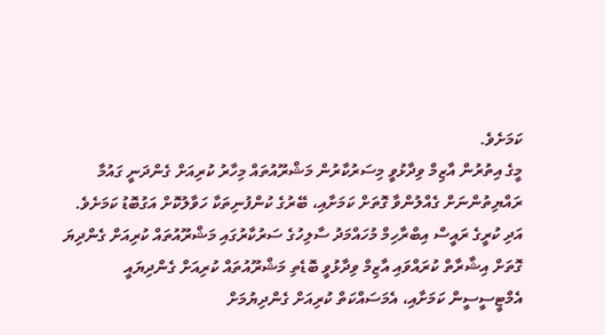ކަމަށެވެ.
މީގެ އިތުރުން އާޒިމް ވިދާޅުވީ މިސަރުކާރުން މަޝްރޫއުތައް މިހާރު ކުރިއަށް ގެންދަނީ ގައުމާ ރައްޔިތުންނަށް ގެއްލުންވާ ގޮތަށް ކަމަށާއި، ބޭރުގެ ކުންފުނިތަކާ ހަވާލުކޮށް އަގުބޮޑު ކަމަށެވެ. އަދި ކުރީގެ ރައީސް އިބްރާހިމް މުހައްމަދު ސާލިހުގެ ސަރުކާރުގައި މަޝްރޫއުތައް ކުރިއަށް ގެންދިޔަ ގޮތަށް އިޝާރާތް ކުރައްވައި އާޒިމް ވިދާޅުވީ ބޮޑެތި މަޝްރޫއުތައް ކުރިއަށް ގެންދިޔައީ އެމްޓީސީސީން ކަމަށާއި، އެމަސައްކަތް ކުރިއަށް ގެންދިޔުމަށް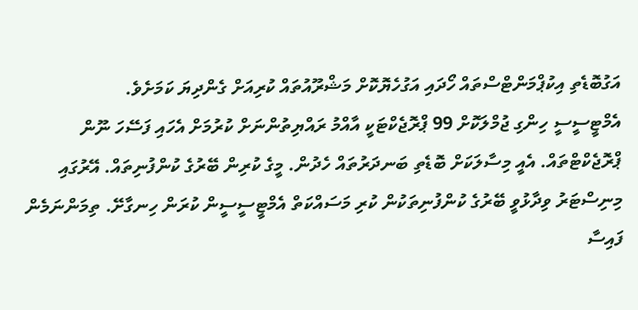އަގުބޮޑެތި އިކުޕްމަންޓްސްތައް ހޯދައި އަގުހެޔޮކޮށް މަޝްރޫއުތައް ކުރިއަށް ގެންދިޔަ ކަމަށެވެ.
އެމްޓީސީސީ ހިންގި ޖުމްލަކޮށް 99 ޕްރޮޖެކްޓަކީ އާއްމު ރައްޔިތުންނަށް ކުރުމަށް އެހައި ފަސޭހަ ނޫން ޕްރޮޖެކްޓްތައް. އެއީ މިސާލަކަށް ބޮޑެތި ބަނދަރުތައް ހެދުން. މީގެ ކުރިން ބޭރުގެ ކުންފުނިތައް. އޭރުގައި މިނިސްޓަރު ވިދާޅުވީ ބޭރުގެ ކުންފުނިތަކުން ކުރި މަސައްކަތް އެމްޓީސީސީން ކުރަން ހިނގާށޭ. ތިމަންނަމެން ފައިސާ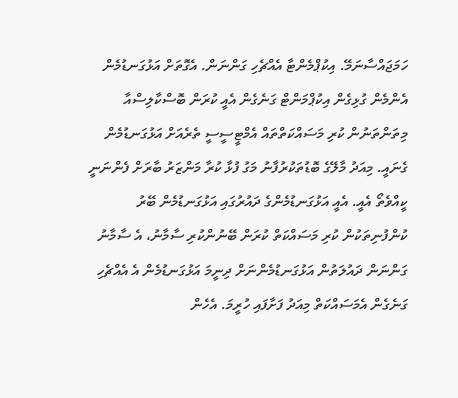ހަމަޖައްސާނަމޭ. އިކުޕްމެންޓާ އެއްޗެހި ގަންނަން. އެގޮތަށް އަޅުގަނޑުމެން އެންމެން ގުޅިގެން އިކުޕްމަންޓް ގަނެގެން އެއީ ކުރަން ބޮސްކާލިސްއާ މިތަންތަނުން ކުރި މަސައްކަތްތައް އެމްޓީސީސީ ތެރެއަށް އަޅުގަނޑުމެން ގެނައީ. މިއަދު މާލޭގެ ބޮޑުތަކުރުފާނު މަގު ފުޅާ ކުރާ މަންޒަރު ބާރަށް ފެންނަނީ ކީއްވެތޯ އެއީ. އެއީ އަޅުގަނޑުމެންގެ ދައުރުގައި އަޅުގަނޑުމެން ބޭރު ކުންފުނިތަކުން ކުރި މަސައްކަތް ކުރަން ބޭނުންކުރި ސާމާނު، އެ ސާމާނު ގަންނަން ދައުލަތުން އަޅުގަނޑުމެންނަށް ދިނީމަ އަޅުގަނޑުމެން އެ އެއްޗެހި ގަނެގެން އެމަސައްކަތް މިއަދު ފަށާފައި ހުރީމަ. އެހެން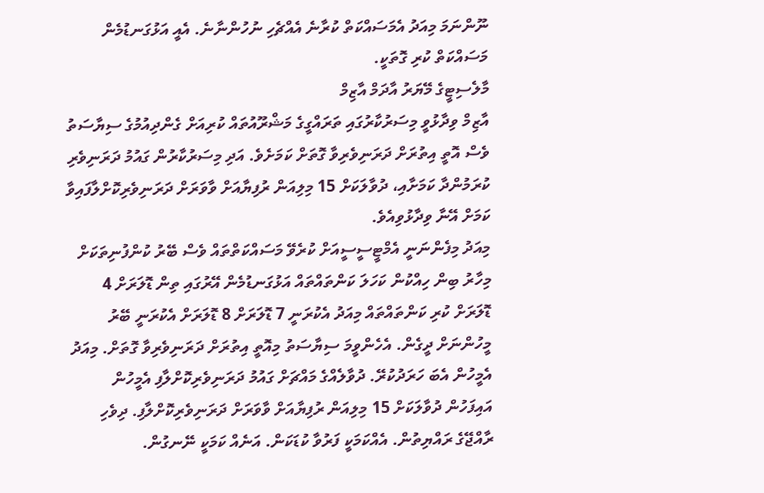ނޫންނަމަ މިއަދު އެމަސައްކަތް ކުރާނެ އެއްޗެހި ނުހުންނާނެ. އެއީ އަޅުގަނޑުމެން މަސައްކަތް ކުރި ގޮތަކީ.
މާލެސިޓީގެ މޭޔަރު އާދަމް އާޒިމް
އާޒިމް ވިދާޅުވީ މިސަރުކާރުގައި ތަރައްގީގެ މަޝްރޫއުތައް ކުރިއަށް ގެންދިއުމުގެ ސިޔާސަތު ވެސް އޮތީ އިތުރަށް ދަރަނިވެރިވާ ގޮތަށް ކަމަށެވެ. އަދި މިސަރުކާރުން ގައުމު ދަރަނިވެރި ކުރަމުންދާ ކަމަށާއި، ދުވާލަކަށް 15 މިލިއަން ރުފިޔާއަށް ވާވަރަށް ދަރަނިވެރިކޮށްލާފައިވާ ކަމަށް އޭނާ ވިދާޅުވިއެވެ.
މިއަދު މިފެންނަނީ އެމްޓީސީސީއަށް ކުރެވޭ މަސައްކަތްތައް ވެސް ބޭރު ކުންފުނިތަކަށް މިހާރު ބިން ހިއްކުން ކަހަލަ ކަންތައްތައް އަޅުގަނޑުމެން އޭރުގައި ތިން ޑޮލަރަށް 4 ޑޮލަރަށް ކުރި ކަންތައްތައް މިއަދު އެކުރަނީ 7 ޑޮލަރަށް 8 ޑޮލަރަށް އެކުރަނީ ބޭރު މީހުންނަށް ދީގެން. އެހެންވީމަ ސިޔާސަތު މިއޮތީ އިތުރަށް ދަރަނިވެރިވާ ގޮތަށް. މިއަދު އެމީހުން އެބަ ހަރަދުކުރޭ. ދުވާލެއްގެ މައްޗަށް ގައުމު ދަރަނިވެރިކޮށްލާފި އެމީހުން އައިފަހުން ދުވާލަކަށް 15 މިލިއަން ރުފިޔާއަށް ވާވަރަށް ދަރަނިވެރިކޮށްލާފި. ދިވެހި ރާއްޖޭގެ ރައްޔިތުން. އެއްކަމަކީ ފަރުވާ ކުޑަކަން. އަނެއް ކަމަކީ ނޭނގުން.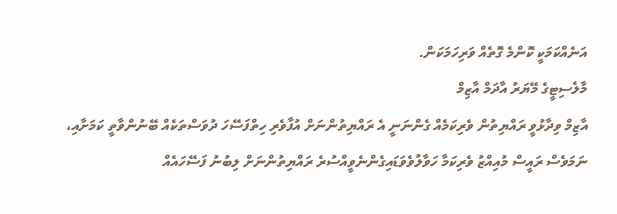އަނެއްކަމަކީ ކޮންމެ ގޮތެއް ވަރިހަމަކަން.
މާލެސިޓީގެ މޭޔަރު އާދަމް އާޒިމް
އާޒިމް ވިދާޅުވީ ރައްޔިތުން ވެރިކަމެއް ގެންނަނީ އެ ރައްޔިތުންނަށް އުފާވެރި ހިތްފަސޭހަ ދުވަސްތަކެއް ބޭނުންވާތީ ކަމަށާއި، ނަމަވެސް ރައީސް މުއިއްޒު ވެރިކަމާ ހަވާލުވެވަޑައިގެންނެވީއްސުރެ ރައްޔިތުންނަށް ލިބުނު ފަސޭހައެއް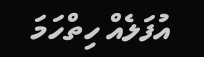އުފަލެއް ހިތްހަމަ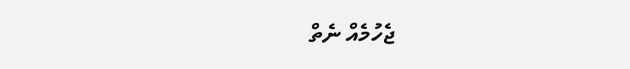ޖެހުމެއް ނެތް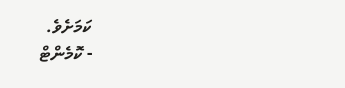ކަމަށެވެ.
- ކޮމެންޓް